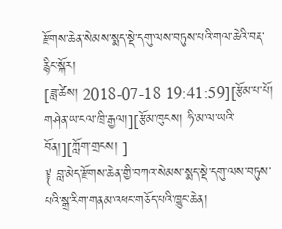རྫོགས་ཆེན་སེམས་སྨད་སྡེ་དགུ་ལས་བཏུས་པའི་གལ་ཆེའི་བརྡ་རྙིང་སྐོར།
[ཟླ་ཚེས། 2018-07-18 19:41:59][རྩོམ་པ་པོ། གཤེན་ཡ་ངལ་ཁྲི་རྒྱལ།][རྩོམ་ཁུངས། ཧི་མ་ལ་ཡའི་བོན།][ཀློག་གྲངས། ]
༈ བླ་མེད་རྫོགས་ཆེན་གྱི་བཀའ་སེམས་སྨད་སྡེ་དགུ་ལས་བཏུས་པའི་སྒྲ་རིག་གནམ་འཕང་གཅོད་པའི་ཁྱུང་ཆེན།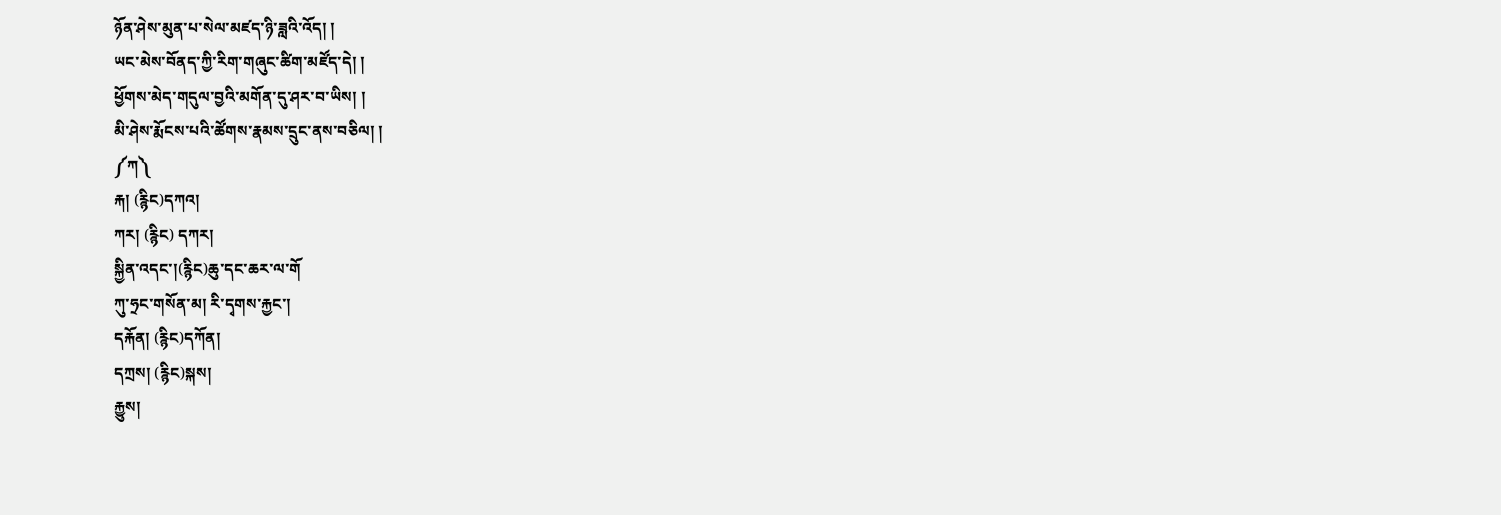ཉོན་ཤེས་མུན་པ་སེལ་མཛད་ཉི་ཟླའི་འོད། །
ཡང་མེས་བོནད་ཀྱི་རིག་གཞུང་ཚིག་མཛོད་དེ། །
ཕྱོགས་མེད་གདུལ་བྱའི་མགོན་དུ་ཤར་བ་ཡིས། །
མི་ཤེས་རྨོངས་པའི་ཚོགས་རྣམས་དྲུང་ནས་བཅིལ། །
༼ཀ༽
རྐ། (རྙིང)དཀའ།
ཀར། (རྙིང) དཀར།
སྐྱིན་འདང་།(རྙིང)ཆུ་དང་ཆར་ལ་གོ
ཀུ་ཧྲང་གསོན་མ། རི་དྭགས་རྐྱང་།
དརྐོན། (རྙིང)དཀོན།
དཀྲས། (རྙིང)སྐས།
རྐྱུས།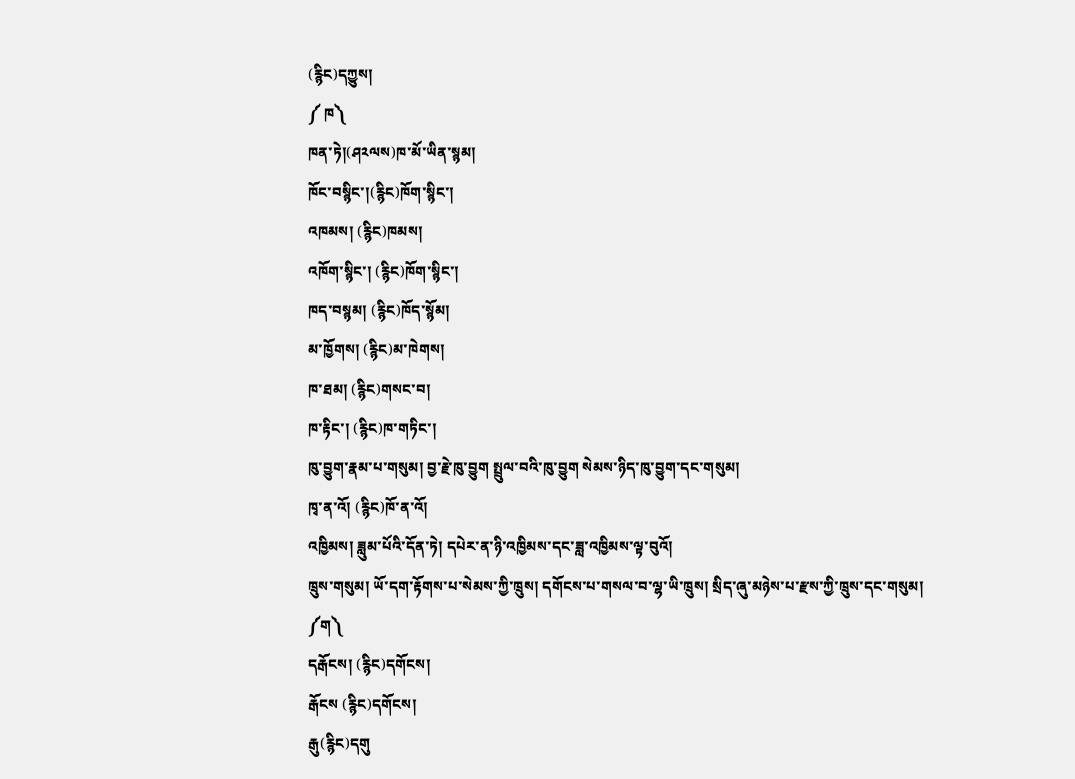(རྙིང)དཀྱུས།
༼ ཁ༽
ཁན་ཏེ།(ཤ༢ལས)ཁ་མོ་ཡིན་སྙམ།
ཁོང་བསྙིང་།(རྙིང)ཁོག་སྙིང་།
འཁམས། (རྙིང)ཁམས།
འཁོག་སྙིང་། (རྙིང)ཁོག་སྙིང་།
ཁད་བསྙམ། (རྙིང)ཁོད་སྙོམ།
མ་ཁྱོགས། (རྙིང)མ་ཁེགས།
ཁ་ཐམ། (རྙིང)གསང་བ།
ཁ་རྟིང་། (རྙིང)ཁ་གཏིང་།
ཁུ་བྱུག་རྣམ་པ་གསུམ། བྱ་རྗེ་ཁུ་བྱུག སྤྲུལ་བའི་ཁུ་བྱུག སེམས་ཉིད་ཁུ་བྱུག་དང་གསུམ།
ཁྭ་ན་འོ། (རྙིང)ཁོ་ན་འོ།
འཁྱིམས། ཟླུམ་པོའི་དོན་ཏེ། དཔེར་ན་ཉི་འཁྱིམས་དང་ཟླ་འཁྱིམས་ལྟ་བུའོ།
ཁྲུས་གསུམ། ཡོ་དག་རྟོགས་པ་སེམས་ཀྱི་ཁྲུས། དགོངས་པ་གསལ་བ་ལྷ་ཡི་ཁྲུས། སྲིད་ཞུ་མཉེས་པ་རྫས་ཀྱི་ཁྲུས་དང་གསུམ།
༼ག༽
དརྒོངས། (རྙིང)དགོངས།
རྒོངས (རྙིང)དགོངས།
རྒུ(རྙིང)དགུ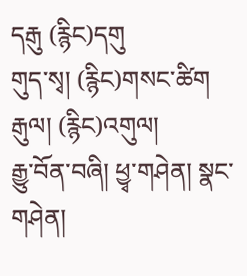དརྒུ (རྙིང)དགུ
གུད་སྭ། (རྙིང)གསང་ཚིག
རྒུལ། (རྙིང)འགུལ།
རྒྱུ་བོན་བཞི། ཕྱྭ་གཤེན། སྣང་གཤེན།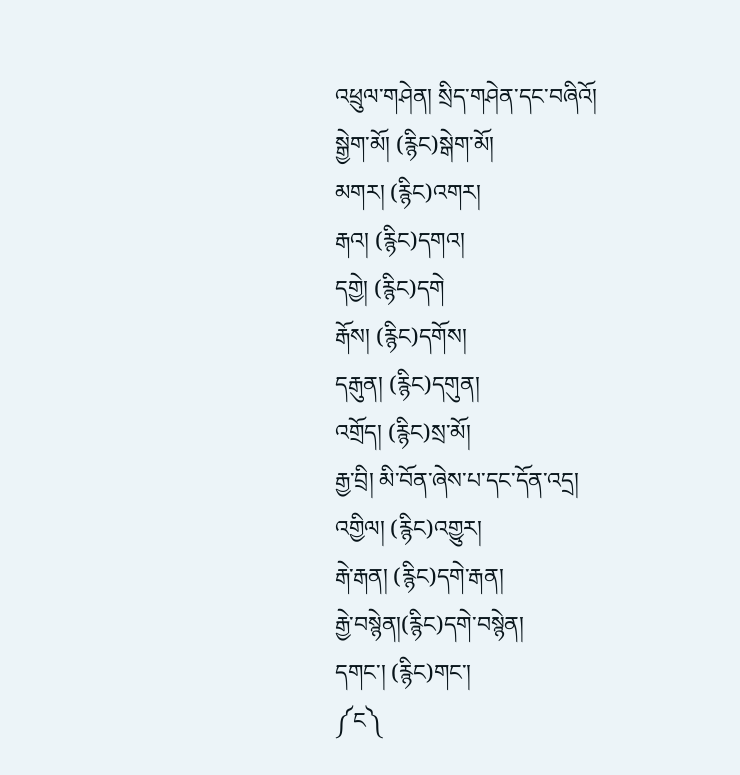འཕྲུལ་གཤེན། སྲིད་གཤེན་དང་བཞིའོ།
སྒྱེག་མོ། (རྙིང)སྒེག་མོ།
མགར། (རྙིང)འགར།
རྒའ། (རྙིང)དགའ།
དགྱེ། (རྙིང)དགེ
རྒོས། (རྙིང)དགོས།
དརྒུན། (རྙིང)དགུན།
འགྲོད། (རྙིང)སྲ་མོ།
རྒྱ་བྲི། མི་བོན་ཞེས་པ་དང་དོན་འདྲ།
འགྱིལ། (རྙིང)འགྱུར།
རྒེ་རྒན། (རྙིང)དགེ་རྒན།
རྒྱེ་བསྙེན།(རྙིང)དགེ་བསྙེན།
དགང་། (རྙིང)གང་།
༼ང༽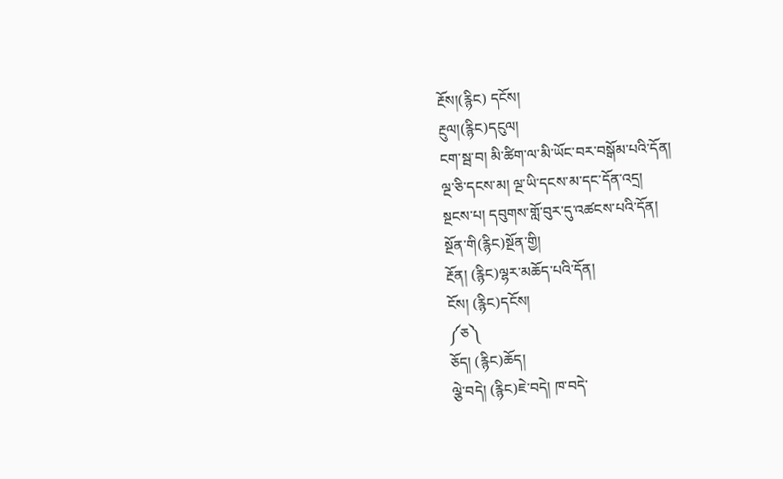རྔོས།(རྙིང) དངོས།
རྔུལ།(རྙིང)དངུལ།
ངག་སྦ་བ། མི་ཚིག་ལ་མི་ཡོང་བར་བསྒོམ་པའི་དོན།
ལྔ་ཅི་དངས་མ། ལྔ་ཡི་དངས་མ་དང་དོན་འདྲ།
སྔངས་པ། དབུགས་གློ་བུར་དུ་འཚངས་པའི་དོན།
སྔོན་གི(རྙིང)སྔོན་གྱི།
རྔོན། (རྙིང)ལྷར་མཆོད་པའི་དོན།
ངོས། (རྙིང)དངོས།
༼ཅ༽
ཅོད། (རྙིང)ཆོད།
ལྕེ་བདེ། (རྙིང)ཇེ་བདེ། ཁ་བདེ་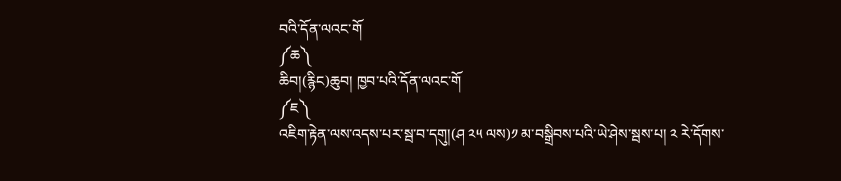བའི་དོན་ལའང་གོ
༼ཆ༽
ཆིབ།(རྙིང)ཆུབ། ཁྱབ་པའི་དོན་ལའང་གོ
༼ཇ༽
འཇིག་རྟེན་ལས་འདས་པར་སྦ་བ་དགུ།(ཤ ༢༥ ལས)༡ མ་བསྒྲིབས་པའི་ཡེ་ཤེས་སྦས་པ། ༢ རེ་དོགས་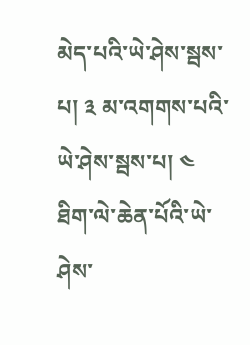མེད་པའི་ཡེ་ཤེས་སྦས་པ། ༣ མ་འགགས་པའི་ཡེ་ཤེས་སྦས་པ། ༤ ཐིག་ལེ་ཆེན་པོའི་ཡེ་ཤེས་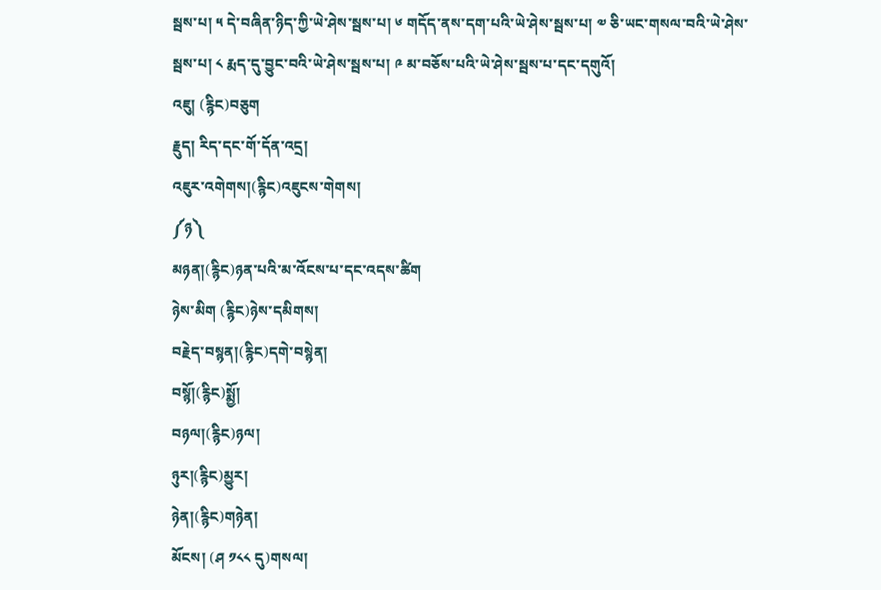སྦས་པ། ༥ དེ་བཞིན་ཉིད་ཀྱི་ཡེ་ཤེས་སྦས་པ། ༦ གདོད་ནས་དག་པའི་ཡེ་ཤེས་སྦས་པ། ༧ ཅི་ཡང་གསལ་བའི་ཡེ་ཤེས་སྦས་པ། ༨ རྨད་དུ་བྱུང་བའི་ཡེ་ཤེས་སྦས་པ། ༩ མ་བཅོས་པའི་ཡེ་ཤེས་སྦས་པ་དང་དགུའོ།
འཇུ། (རྙིང)བཅུག
རྗུད། རིད་དང་གོ་དོན་འདྲ།
འཇུར་འགེགས།(རྙིང)འཇུངས་གེགས།
༼ཉ༽
མཉན།(རྙིང)ཉན་པའི་མ་འོངས་པ་དང་འདས་ཚིག
ཉེས་མིག (རྙིང)ཉེས་དམིགས།
བརྗེད་བསྙན།(རྙིང)དགེ་བསྙེན།
བསྙོ།(རྙིང)སྨྱོ།
བཉལ།(རྙིང)ཉལ།
ཉུར།(རྙིང)མྱུར།
ཉེན།(རྙིང)གཉེན།
མོངས། (ཤ ༡༨༨ དུ)གསལ།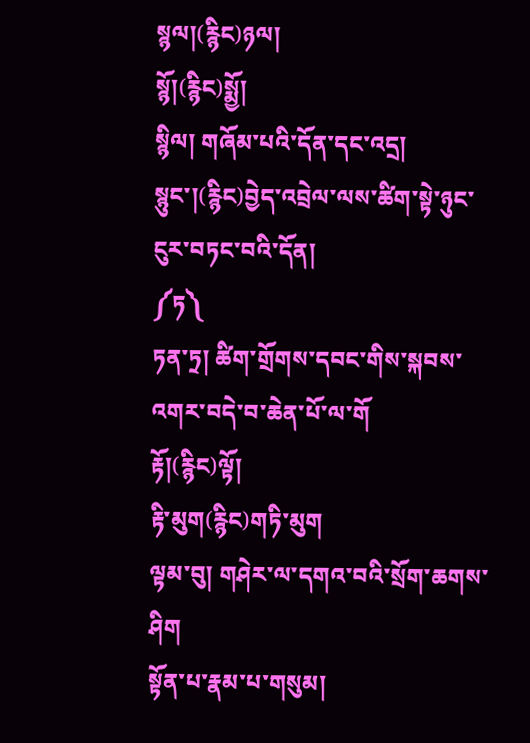སྙལ།(རྙིང)ཉལ།
སྙོ།(རྙིང)སྨྱོ།
སྙིལ། གཞོམ་པའི་དོན་དང་འདྲ།
སྙུང་།(རྙིང)བྱེད་འབྲེལ་ལས་ཚིག་སྟེ་ཉུང་ངུར་བཏང་བའི་དོན།
༼ཏ༽
ཏན་ཏྲ། ཚིག་གྲོགས་དབང་གིས་སྐབས་འགར་བདེ་བ་ཆེན་པོ་ལ་གོ
རྟོ།(རྙིང)ལྟོ།
རྟི་མུག(རྙིང)གཏི་མུག
ལྟམ་བུ། གཤེར་ལ་དགའ་བའི་སྲོག་ཆགས་ཤིག
སྟོན་པ་རྣམ་པ་གསུམ།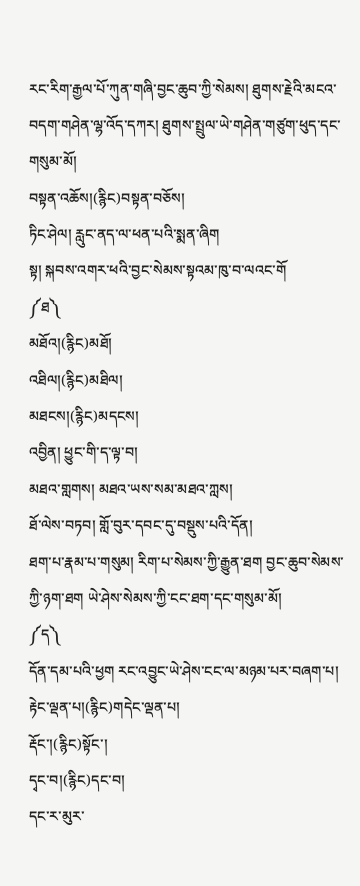རང་རིག་རྒྱལ་པོ་ཀུན་གཞི་བྱང་ཆུབ་ཀྱི་སེམས། ཐུགས་རྗེའི་མངའ་བདག་གཤེན་ལྷ་འོད་དཀར། ཐུགས་སྤྲུལ་ཡེ་གཤེན་གཙུག་ཕུད་དང་གསུམ་མོ།
བསྟན་འཆོས།(རྙིང)བསྟན་བཅོས།
ཏིང་ཤེལ། རླུང་ནད་ལ་ཕན་པའི་སྨན་ཞིག
སྟ། སྐབས་འགར་ཕའི་བྱང་སེམས་སྟའམ་ཁུ་བ་ལའང་གོ
༼ཐ༽
མཐོའ།(རྙིང)མཐོ།
འཐིལ།(རྙིང)མཐིལ།
མཐངས།(རྙིང)མདངས།
འབྱིན། ཕྱུང་གི་ད་ལྟ་བ།
མཐའ་གླགས། མཐའ་ཡས་སམ་མཐའ་ཀླས།
ཐོ་ལེས་བཏབ། གློ་བུར་དབང་དུ་བསྡུས་པའི་དོན།
ཐག་པ་རྣམ་པ་གསུམ། རིག་པ་སེམས་ཀྱི་རྒྱུན་ཐག བྱང་ཆུབ་སེམས་ཀྱི་ཉག་ཐག ཡེ་ཤེས་སེམས་ཀྱི་ངང་ཐག་དང་གསུམ་མོ།
༼ད༽
དོན་དམ་པའི་ཕྱག རང་འབྱུང་ཡེ་ཤེས་ངང་ལ་མཉམ་པར་བཞག་པ།
རྟེང་ལྡན་པ།(རྙིང)གདེང་ལྡན་པ།
རྡོང་།(རྙིང)སྟོང་།
དྭང་བ།(རྙིང)དང་བ།
དང་ར་མུར་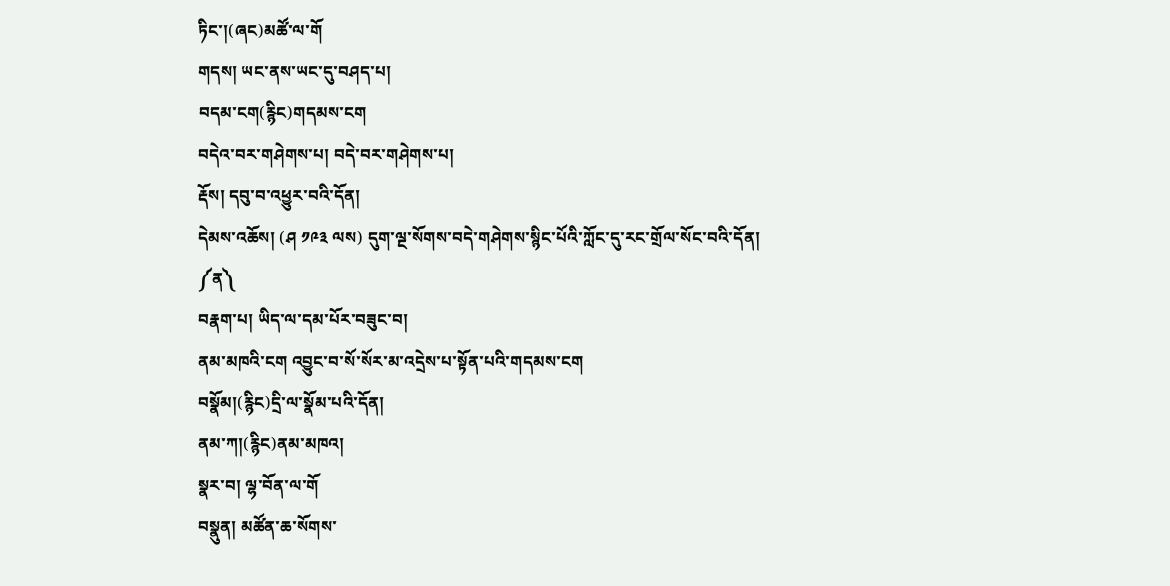ཏིང་།(ཞང)མཚོ་ལ་གོ
གདས། ཡང་ནས་ཡང་དུ་བཤད་པ།
བདམ་ངག(རྙིང)གདམས་ངག
བདེའ་བར་གཤེགས་པ། བདེ་བར་གཤེགས་པ།
རྡོས། དབུ་བ་འཕྱུར་བའི་དོན།
དེམས་འཆོས། (ཤ ༡༩༣ ལས) དུག་ལྔ་སོགས་བདེ་གཤེགས་སྙིང་པོའི་ཀློང་དུ་རང་གྲོལ་སོང་བའི་དོན།
༼ན༽
བརྣག་པ། ཡིད་ལ་དམ་པོར་བཟུང་བ།
ནམ་མཁའི་ངག འབྱུང་བ་སོ་སོར་མ་འདྲེས་པ་སྟོན་པའི་གདམས་ངག
བསྣོམ།(རྙིང)དྲི་ལ་སྣོམ་པའི་དོན།
ནམ་ཀ།(རྙིང)ནམ་མཁའ།
སྣར་བ། ལྷ་བོན་ལ་གོ
བསྣུན། མཚོན་ཆ་སོགས་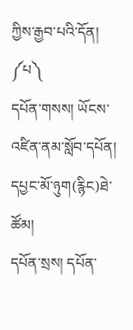ཀྱིས་རྒྱབ་པའི་དོན།
༼པ༽
དཔོན་གསས། ཡོངས་འཛིན་ནམ་སློབ་དཔོན།
དཔྱང་མོ་ཉུག(རྙིང)ཐེ་ཚོམ།
དཔོན་སྲས། དཔོན་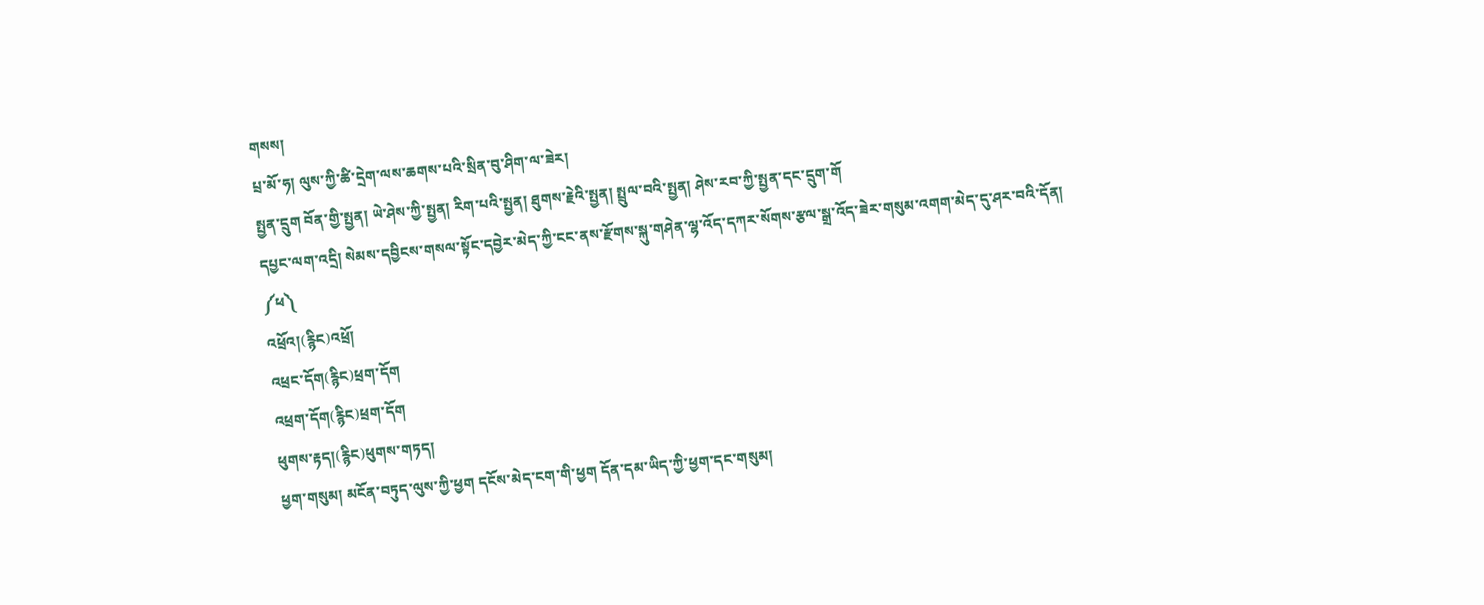གསས།
པྲ་མོ་ཧ། ལུས་ཀྱི་ཚི་དྲེག་ལས་ཆགས་པའི་སྲིན་བུ་ཤིག་ལ་ཟེར།
སྤྱན་དྲུག བོན་གྱི་སྤྱན། ཡེ་ཤེས་ཀྱི་སྤྱན། རིག་པའི་སྤྱན། ཐུགས་རྗེའི་སྤྱན། སྤྲུལ་བའི་སྤྱན། ཤེས་རབ་ཀྱི་སྤྱན་དང་དྲུག་གོ
དཔྱང་ལག་འདྲི། སེམས་དབྱིངས་གསལ་སྟོང་དབྱེར་མེད་ཀྱི་ངང་ནས་རྫོགས་སྐུ་གཤེན་ལྷ་འོད་དཀར་སོགས་རྩལ་སྒྲ་འོད་ཟེར་གསུམ་འགག་མེད་དུ་ཤར་བའི་དོན།
༼ཕ༽
འཕྲོའ།(རྙིང)འཕྲོ།
འཕྲང་དོག(རྙིང)ཕྲག་དོག
འཕྲག་དོག(རྙིང)ཕྲག་དོག
ཕུགས་རྟད།(རྙིང)ཕུགས་གཏད།
ཕྱག་གསུམ། མངོན་བཏུད་ལུས་ཀྱི་ཕྱག དངོས་མེད་ངག་གི་ཕྱག དོན་དམ་ཡིད་ཀྱི་ཕྱག་དང་གསུམ།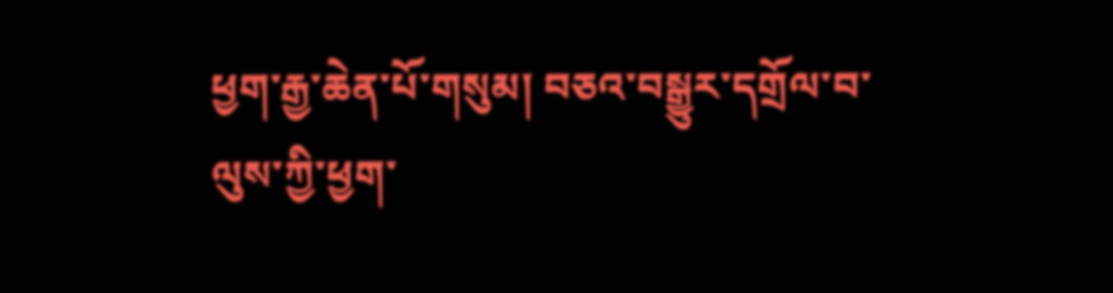ཕྱག་རྒྱ་ཆེན་པོ་གསུམ། བཅའ་བསྒྱུར་དགྲོལ་བ་ལུས་ཀྱི་ཕྱག་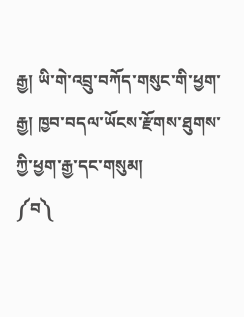རྒྱ། ཡི་གེ་འབྲུ་བཀོད་གསུང་གི་ཕྱག་རྒྱ། ཁྱབ་བདལ་ཡོངས་རྫོགས་ཐུགས་ཀྱི་ཕྱག་རྒྱ་དང་གསུམ།
༼བ༽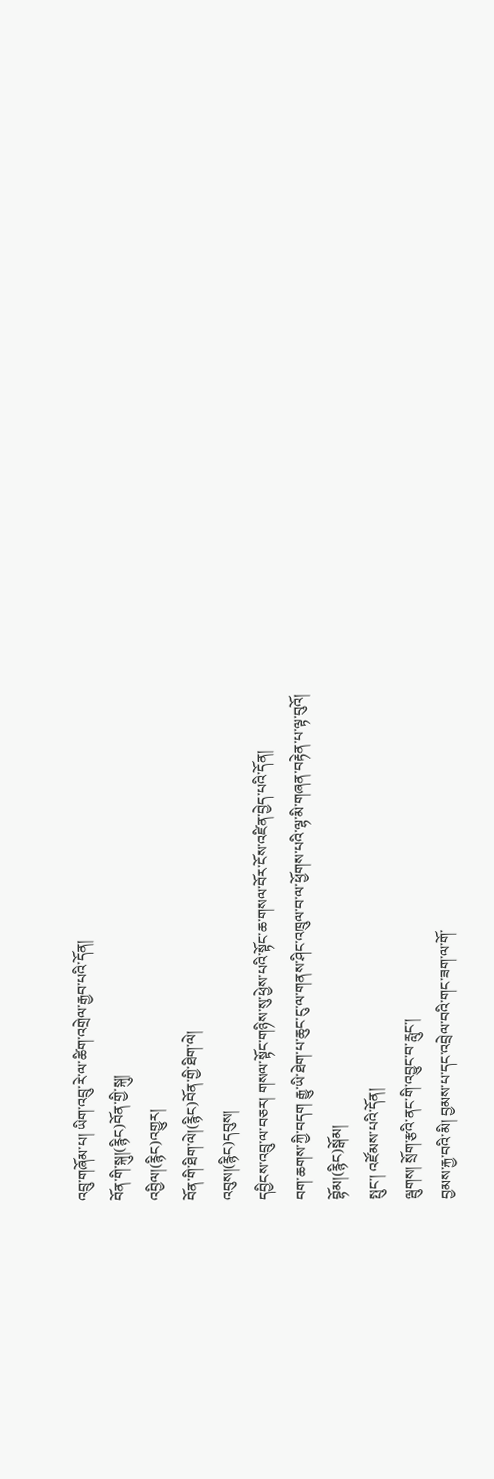འབྲུ་གཞོམ་པ། ཡིག་འབྲུ་རེ་ལ་ཚིག་འགྲེལ་རྒྱབ་པའི་དོན།
བོན་གི་སྐུ།(རྙིང)བོན་གྱི་སྐུ།
འབྱིལ།(རྙིང)འགྱུར།
བོན་གི་ཐིག་ལེ།(རྙིང)བོན་གྱི་ཐིག་ལེ།
འབུས།(རྙིང)དབུས།
དབྱིངས་འབྲུ་ལ་བཅར། གསལ་སྟོང་གཉིས་སུ་ཕྱེས་པའི་སྟོང་ཆ་གསལ་བོར་ངོས་འཛིན་བྱེད་པའི་དོན།
བག་ཆགས་ཀྱི་བདག རྒྱུ་ཡི་ཐེག་པ་ཆུང་ངུ་ལ་གནས་ཤིང་འཁྲུལ་བ་ལ་ཕྱོགས་པའི་ལྷ་མི་གཞན་བརྟེན་པ་ལྟ་བུའོ།
བྷོམ།(རྙིང)སྒོམ།
སྤུང་། འཛོམས་པའི་དོན།
ལྦུགས། སྲོག་རྩའི་ནང་གི་འབྱུང་བ་རླུང་།
བྱམས་རྐྱ་བའི་མི། བྱམས་པ་དང་འབྲེལ་བའི་གང་ཟག་ལ་གོ་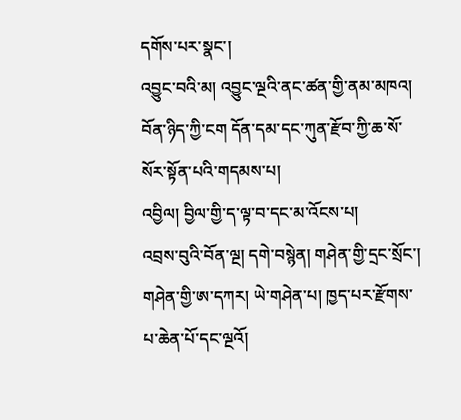དགོས་པར་སྣང་།
འབྱུང་བའི་མ། འབྱུང་ལྔའི་ནང་ཚན་གྱི་ནམ་མཁའ།
བོན་ཉིད་ཀྱི་ངག དོན་དམ་དང་ཀུན་རྫོབ་ཀྱི་ཆ་སོ་སོར་སྟོན་པའི་གདམས་པ།
འབྱིལ། བྱིལ་གྱི་ད་ལྟ་བ་དང་མ་འོངས་པ།
འབྲས་བུའི་བོན་ལྔ། དགེ་བསྙེན། གཤེན་གྱི་དྲང་སྲོང་། གཤེན་གྱི་ཨ་དཀར། ཡེ་གཤེན་པ། ཁྱད་པར་རྫོགས་པ་ཆེན་པོ་དང་ལྔའོ།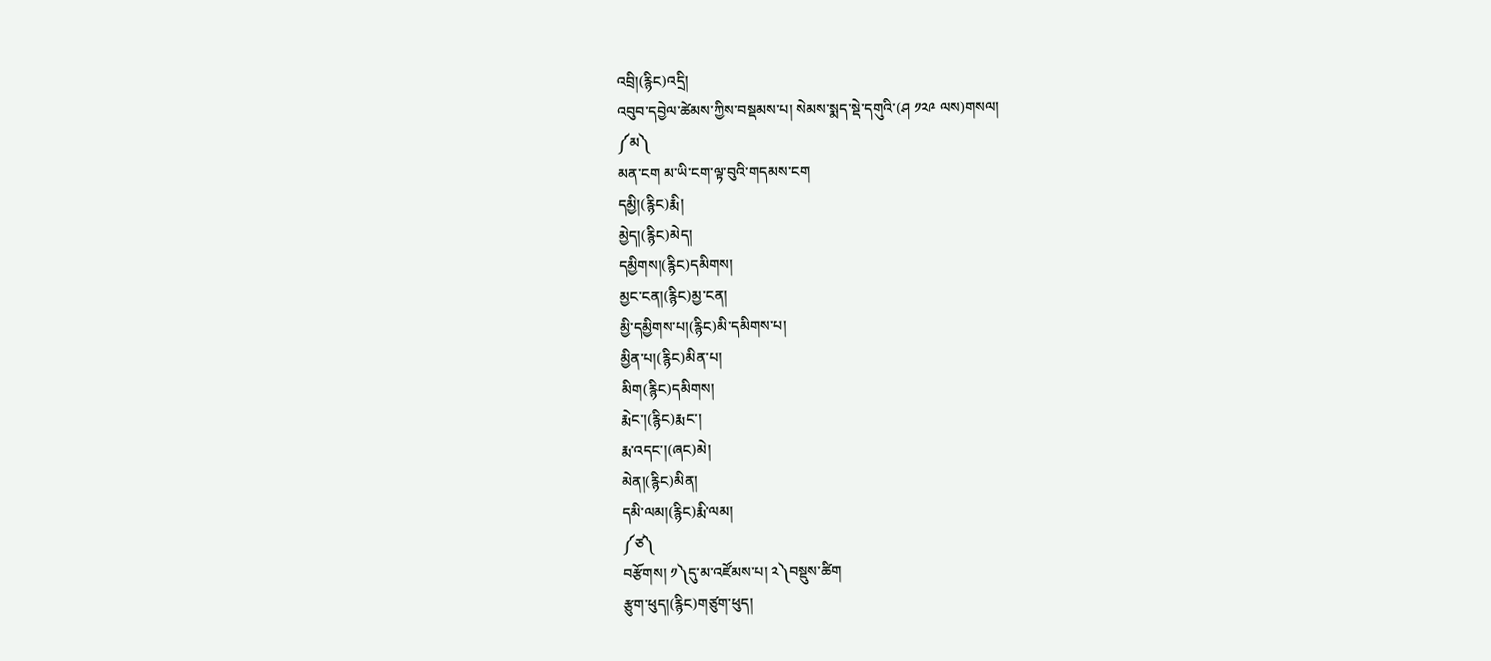འབྲི།(རྙིང)འདྲི།
འབུབ་དབྱེལ་ཚེམས་ཀྱིས་བསྡམས་པ། སེམས་སྨད་སྡེ་དགུའི་(ཤ ༡༢༩ ལས)གསལ།
༼མ༽
མན་ངག མ་ཡི་ངག་ལྟ་བུའི་གདམས་ངག
དམྱི།(རྙིང)རྨི།
མྱེད།(རྙིང)མེད།
དམྱིགས།(རྙིང)དམིགས།
མྱང་ངན།(རྙིང)མྱ་ངན།
མྱི་དམྱིགས་པ།(རྙིང)མི་དམིགས་པ།
མྱིན་པ།(རྙིང)མིན་པ།
མིག(རྙིང)དམིགས།
རྨེང་།(རྙིང)རྨང་།
རྨ་འདང་།(ཞང)མེ།
མེན།(རྙིང)མིན།
དམི་ལམ།(རྙིང)རྨི་ལམ།
༼ཙ༽
བརྩོགས། ༡༽དུ་མ་འཛོམས་པ། ༢༽བསྡུས་ཚིག
རྩུག་ཕུད།(རྙིང)གཙུག་ཕུད།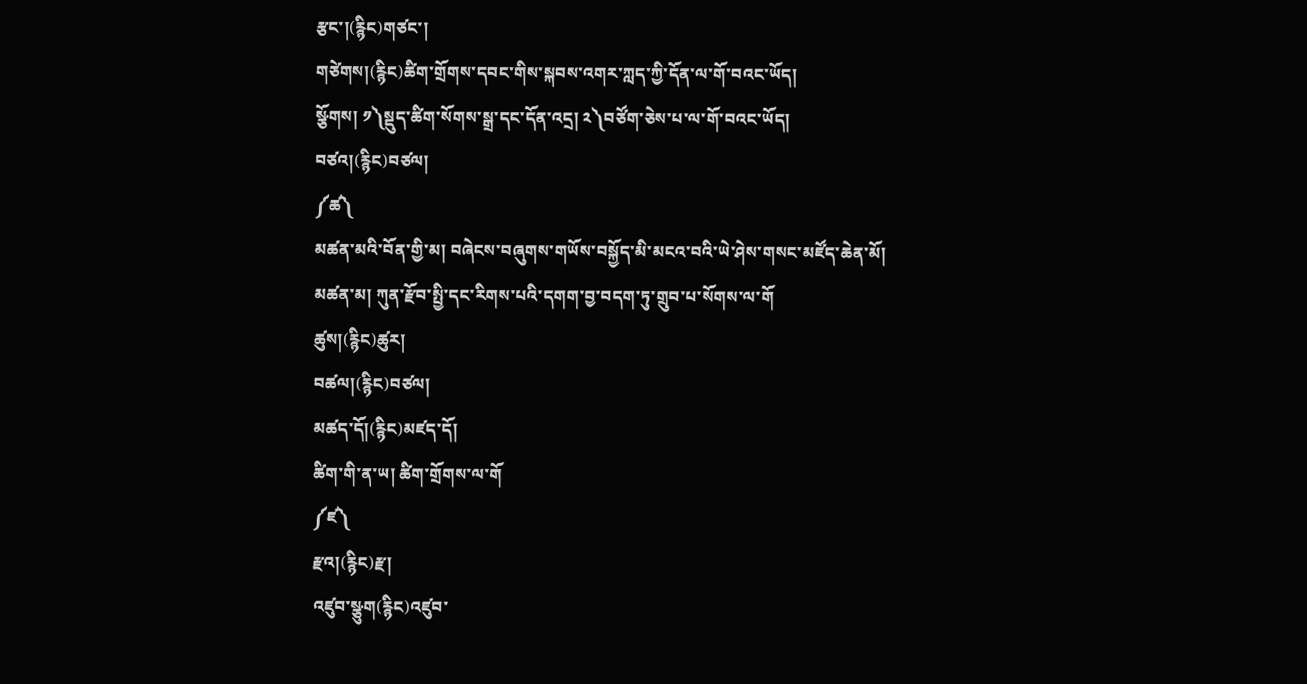རྩང་།(རྙིང)གཙང་།
གཙེགས།(རྙིང)ཚིག་གྲོགས་དབང་གིས་སྐབས་འགར་ཀླད་ཀྱི་དོན་ལ་གོ་བའང་ཡོད།
སྩོགས། ༡༽སྡུད་ཚིག་སོགས་སྒྲ་དང་དོན་འདྲ། ༢༽བཙོག་ཅེས་པ་ལ་གོ་བའང་ཡོད།
བཙའ།(རྙིང)བཙལ།
༼ཚ༽
མཚན་མའི་བོན་གྱི་མ། བཞེངས་བཞུགས་གཡོས་བསྐྱོད་མི་མངའ་བའི་ཡེ་ཤེས་གསང་མཛོད་ཆེན་མོ།
མཚན་མ། ཀུན་རྫོབ་སྤྱི་དང་རིགས་པའི་དགག་བྱ་བདག་ཏུ་གྲུབ་པ་སོགས་ལ་གོ
ཚུས།(རྙིང)ཚུར།
བཚལ།(རྙིང)བཙལ།
མཚད་དོ།(རྙིང)མཛད་དོ།
ཚིག་གི་ན་ཡ། ཚིག་གྲོགས་ལ་གོ
༼ཛ༽
རྫའ།(རྙིང)རྫ།
འཛུབ་སྩུག(རྙིང)འཛུབ་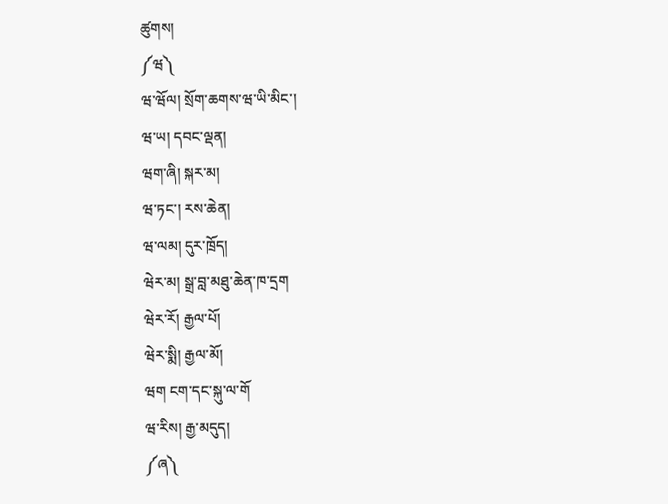ཚུགས།
༼ཝ༽
ཝ་ཝོལ། སྲོག་ཆགས་ཝ་ཡི་མིང་།
ཝ་ཡ། དབང་ལྡན།
ཝག་ཞི། སྐར་མ།
ཝ་ཏང་། རས་ཆེན།
ཝ་ལམ། དུར་ཁྲོད།
ཝེར་མ། སྒྲ་བླ་མཐུ་ཆེན་ཁ་དྲག
ཝེར་རོ། རྒྱལ་པོ།
ཝེར་སྨི། རྒྱལ་མོ།
ཝག ངག་དང་སྐུ་ལ་གོ
ཝ་རིས། རྒྱ་མདུད།
༼ཞ༽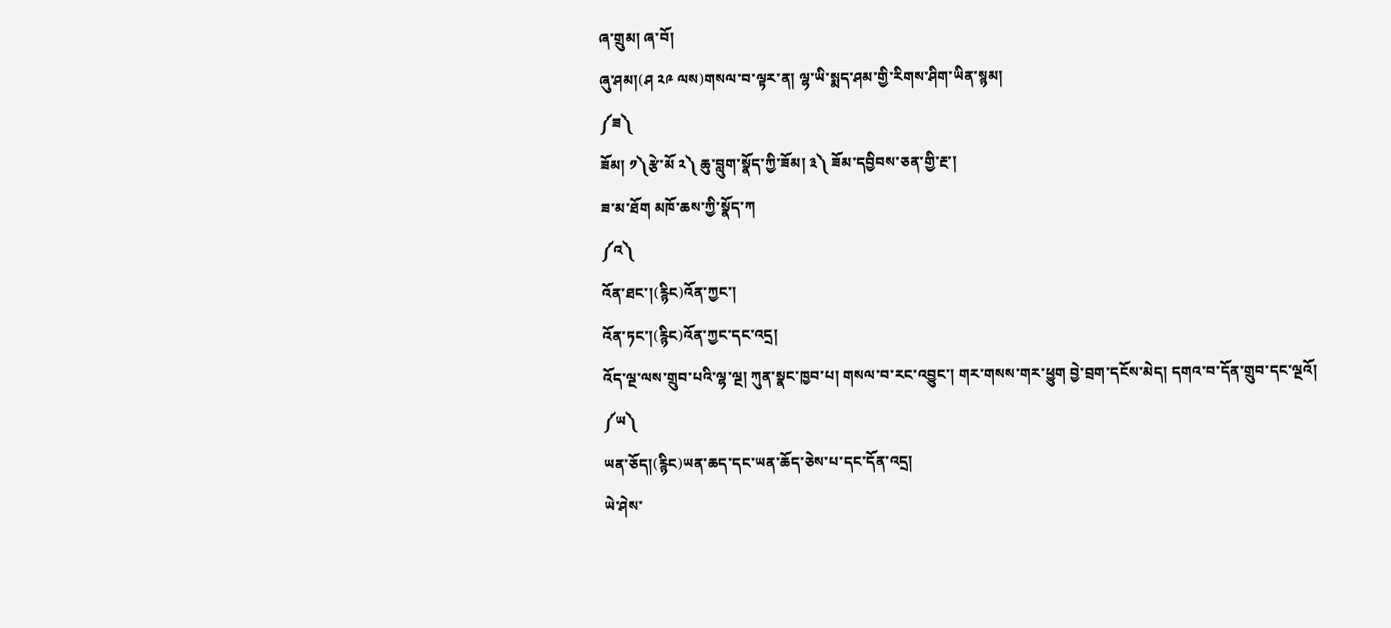ཞ་གྲུམ། ཞ་བོ།
ཞུ་ཤམ།(ཤ ༢༩ ལས)གསལ་བ་ལྟར་ན། ལྷ་ཡི་སྨད་ཤམ་གྱི་རིགས་ཤིག་ཡིན་སྙམ།
༼ཟ༽
ཟོམ། ༡༽རྩེ་མོ ༢༽ ཆུ་བླུག་སྣོད་ཀྱི་ཟོམ། ༣༽ ཟོམ་དབྱིབས་ཅན་གྱི་རྔ་།
ཟ་མ་ཐོག མཁོ་ཆས་ཀྱི་སྣོད་ཀ
༼འ༽
འོན་ཐང་།(རྙིང)འོན་ཀྱང་།
འོན་ཏང་།(རྙིང)འོན་ཀྱང་དང་འདྲ།
འོད་ལྔ་ལས་གྲུབ་པའི་ལྷ་ལྔ། ཀུན་སྣང་ཁྱབ་པ། གསལ་བ་རང་འབྱུང་། གར་གསས་གར་ཕྱུག བྱེ་བྲག་དངོས་མེད། དགའ་བ་དོན་གྲུབ་དང་ལྔའོ།
༼ཡ༽
ཡན་ཅོད།(རྙིང)ཡན་ཆད་དང་ཡན་ཆོད་ཅེས་པ་དང་དོན་འདྲ།
ཡེ་ཤེས་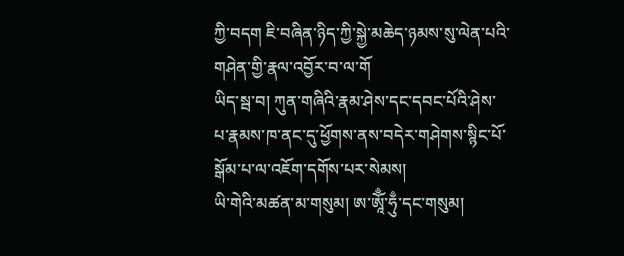ཀྱི་བདག ཇི་བཞིན་ཉིད་ཀྱི་སྐྱེ་མཆེད་ཉམས་སུ་ལེན་པའི་གཤེན་གྱི་རྣལ་འབྱོར་བ་ལ་གོ
ཡིད་སྦ་བ། ཀུན་གཞིའི་རྣམ་ཤེས་དང་དབང་པོའི་ཤེས་པ་རྣམས་ཁ་ནང་དུ་ཕྱོགས་ནས་བདེར་གཤེགས་སྙིང་པོ་སྒོམ་པ་ལ་འཇོག་དགོས་པར་སེམས།
ཡི་གེའི་མཚན་མ་གསུམ། ཨ་ཨཱོྃ་ཧུྃ་དང་གསུམ།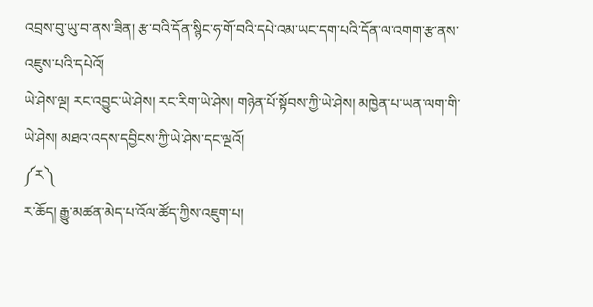འབྲས་བུ་ཡུ་བ་ནས་ཟིན། རྩ་བའི་དོན་སྙིང་ཧ་གོ་བའི་དཔེ་འམ་ཡང་དག་པའི་དོན་ལ་འགག་རྩ་ནས་འཇུས་པའི་དཔེའོ།
ཡེ་ཤེས་ལྔ། རང་འབྱུང་ཡེ་ཤེས། རང་རིག་ཡེ་ཤེས། གཉེན་པོ་སྟོབས་ཀྱི་ཡེ་ཤེས། མཁྱེན་པ་ཡན་ལག་གི་ཡེ་ཤེས། མཐའ་འདས་དབྱིངས་ཀྱི་ཡེ་ཤེས་དང་ལྔའོ།
༼ར༽
ར་ཆོད། རྒྱུ་མཚན་མེད་པ་འོལ་ཚོད་ཀྱིས་འཇུག་པ།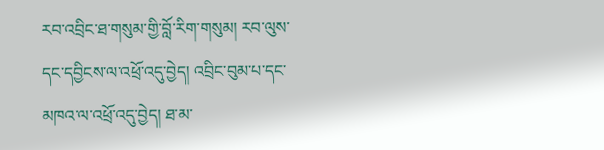རབ་འབྲིང་ཐ་གསུམ་གྱི་བློ་རིག་གསུམ། རབ་ལུས་དང་དབྱིངས་ལ་འཕྲོ་འདུ་བྱེད། འབྲིང་བུམ་པ་དང་མཁའ་ལ་འཕྲོ་འདུ་བྱེད། ཐ་མ་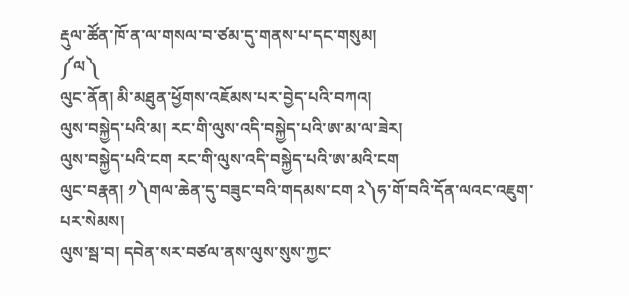རྡུལ་ཚོན་ཁོ་ན་ལ་གསལ་བ་ཙམ་དུ་གནས་པ་དང་གསུམ།
༼ལ༽
ལུང་ནོན། མི་མཐུན་ཕྱོགས་འཇོམས་པར་བྱེད་པའི་བཀའ།
ལུས་བསྐྱེད་པའི་མ། རང་གི་ལུས་འདི་བསྐྱེད་པའི་ཨ་མ་ལ་ཟེར།
ལུས་བསྐྱེད་པའི་ངག རང་གི་ལུས་འདི་བསྐྱེད་པའི་ཨ་མའི་ངག
ལུང་བརྣན། ༡༽གལ་ཆེན་དུ་བཟུང་བའི་གདམས་ངག ༢༽ཧ་གོ་བའི་དོན་ལའང་འཇུག་པར་སེམས།
ལུས་སྦ་བ། དབེན་སར་བཙལ་ནས་ལུས་སུས་ཀྱང་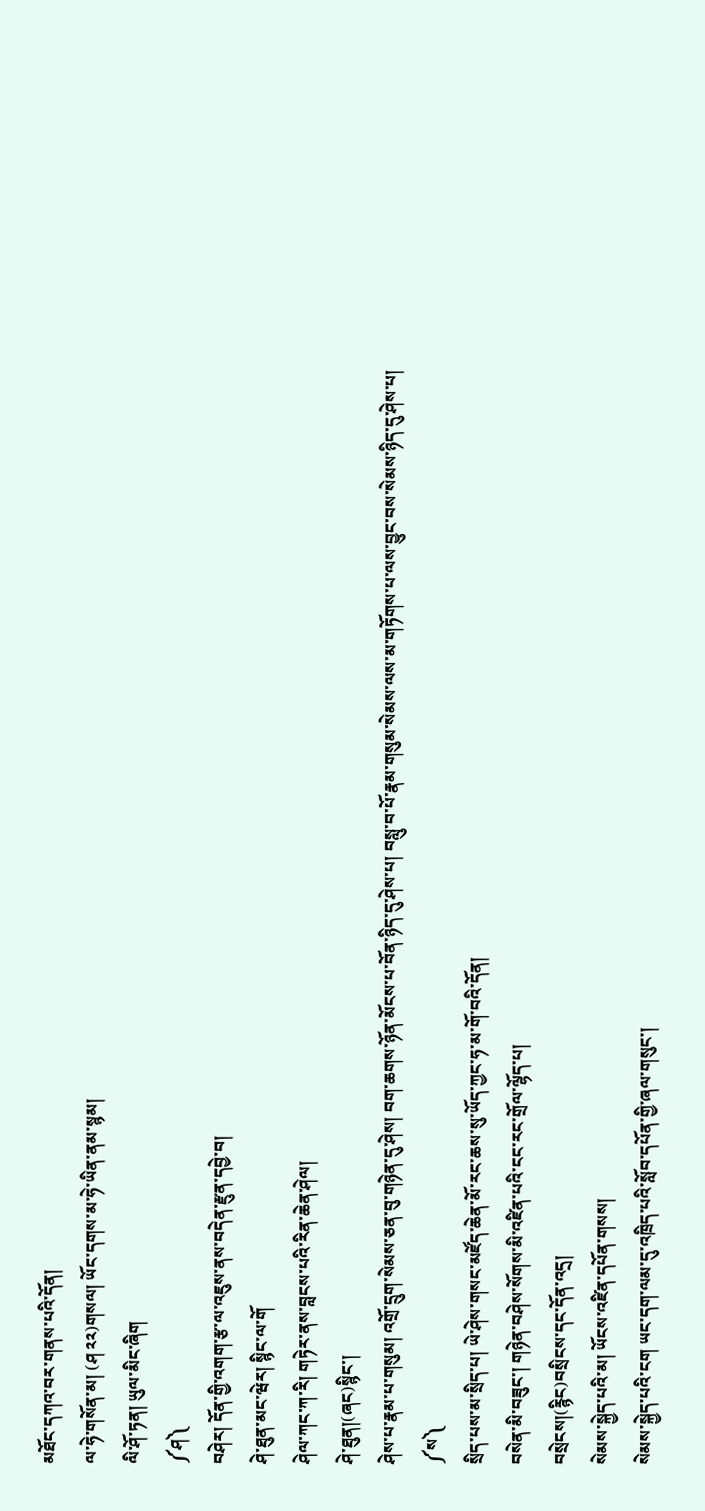མཐོང་དཀའ་བར་གནས་པའི་དོན།
ལ་ཧེ་གསོན་མ། (ཤ ༢༢)གསལ། ཡོང་དགས་མ་ཧེ་ཡིན་ནམ་སྙམ།
ལི་ཤོ་ཏན། ཡུལ་མིང་ཞིག
༼ཤ༽
བཤེར། དོན་གྱི་འགག་རྩ་ལ་འཇུས་ནས་བདེན་རྫུན་དབྱེ་བ།
ཤེ་ཐུན་མང་ཝེར། སྙིང་ལ་གོ
ཤེལ་ཀང་ཀ་རི། གཏེར་ནས་བླངས་པའི་རིན་ཆེན་ཤེལ།
ཤེ་ཐུན།(ཞང)སྙིང་།
ཤེས་པ་རྣམ་པ་གསུམ། འགྲོ་དྲུག་སེམས་ཅན་བུ་གཉེན་དུ་ཤེས། བག་ཆགས་ཉོན་མོངས་པ་བོན་ཉིད་དུ་ཤེས་པ། བསླུ་བ་པོ་རྣམ་གསུམ་སེམས་ལས་མ་གཏོགས་པ་ལས་བྱུང་བས་སེམས་ཉིད་དུ་ཤེས་པ།
༼ས༽
སྲིད་པས་མ་སྲིད་པ། ཡེ་ཤེས་གསང་མཛོད་ཆེན་མོ་རང་ཆས་སུ་ཡོད་ཀྱང་ཧ་མ་གོ་བའི་དོན།
བསེན་མི་བཟུང་། གཉེན་བཤེས་སོགས་མི་འཛིན་པའི་ངང་རང་གྲོལ་ལྷོད་པ།
བསྲེངས།(རྙིང)བསྲིངས་དང་དོན་འདྲ།
སེམས་སྐྱེད་པའི་མ། ཡོངས་འཛིན་དཔོན་གསས།
སེམས་སྐྱེད་པའི་ངག ཡང་དག་ལམ་དུ་འཁྲིད་པའི་སློབ་དཔོན་གྱི་ཞལ་གསུང་།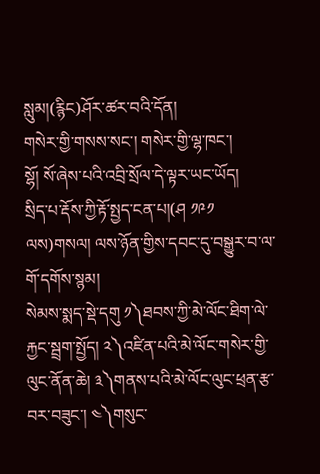སླུམ།(རྙིང)ཤོར་ཚར་བའི་དོན།
གསེར་གྱི་གསས་སང་། གསེར་གྱི་ལྷ་ཁང་།
སྷོ། སོ་ཞེས་པའི་འབྲི་སྲོལ་དེ་ལྟར་ཡང་ཡོད།
སྲིད་པ་རྡོས་ཀྱི་རྟོ་སྤྱད་ངན་པ།(ཤ ༡༩༡ ལས)གསལ། ལས་ཉོན་གྱིས་དབང་དུ་བསྒྱུར་བ་ལ་གོ་དགོས་སྙམ།
སེམས་སྨད་སྡེ་དགུ ༡༽ཐབས་ཀྱི་མེ་ལོང་ཐིག་ལེ་རྐྱང་སྦྲག་སྤྱོད། ༢༽འཛིན་པའི་མེ་ལོང་གསེར་གྱི་ལུང་ནོན་ཆེ། ༣༽གནས་པའི་མེ་ལོང་ལུང་ཕྲན་རྩ་བར་བཟུང་། ༤༽གསུང་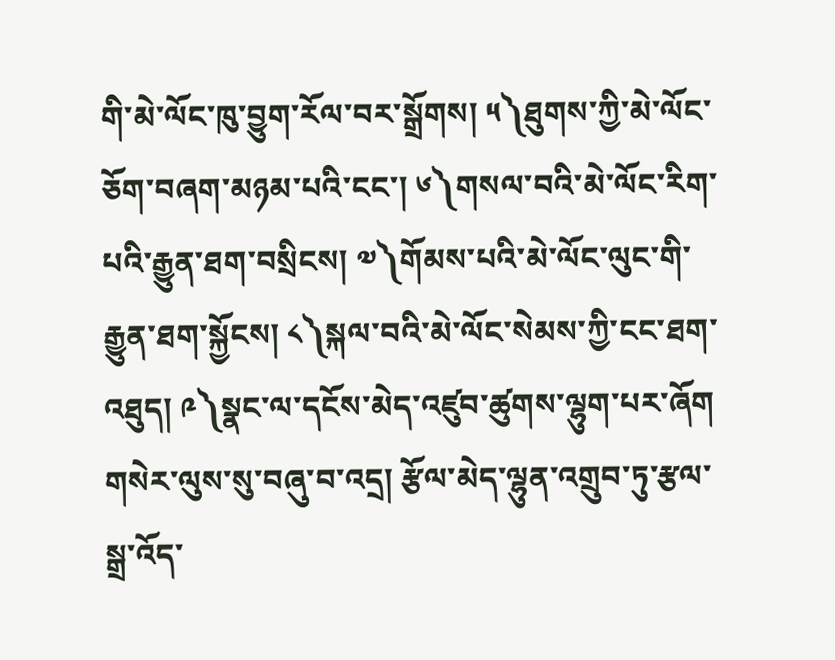གི་མེ་ལོང་ཁུ་བྱུག་རོལ་བར་སྒྲོགས། ༥༽ཐུགས་ཀྱི་མེ་ལོང་ཅོག་བཞག་མཉམ་པའི་ངང་། ༦༽གསལ་བའི་མེ་ལོང་རིག་པའི་རྒྱུན་ཐག་བསྲིངས། ༧༽གོམས་པའི་མེ་ལོང་ལུང་གི་རྒྱུན་ཐག་སྐྱོངས། ༨༽སྐལ་བའི་མེ་ལོང་སེམས་ཀྱི་ངང་ཐག་འཐུད། ༩༽སྣང་ལ་དངོས་མེད་འཛུབ་ཚུགས་ལྷུག་པར་ཞོག
གསེར་ལུས་སུ་བཞུ་བ་འདྲ། རྩོལ་མེད་ལྷུན་འགྲུབ་ཏུ་རྩལ་སྒྲ་འོད་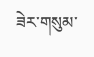ཟེར་གསུམ་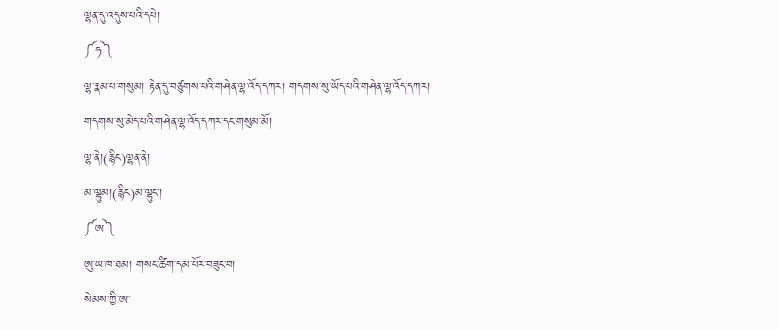ལྷན་དུ་འདུས་པའི་དཔེ།
༼ཧ༽
ལྷ་རྣམ་པ་གསུམ། རྟེན་དུ་བཙུགས་པའི་གཤེན་ལྷ་འོད་དཀར། གདགས་སུ་ཡོད་པའི་གཤེན་ལྷ་འོད་དཀར། གདགས་སུ་མེད་པའི་གཤེན་ལྷ་འོད་དཀར་དང་གསུམ་མོ།
ལྷ་ནེ།(རྙིང)ལྷན་ནེ།
མ་ལྷུམ།(རྙིང)མ་ལྷུང་།
༼ཨ༽
ཨུ་ཡ་ཁ་ཐམ། གསང་ཚིག་དམ་པོར་བཟུང་བ།
སེམས་ཀྱི་ཨ་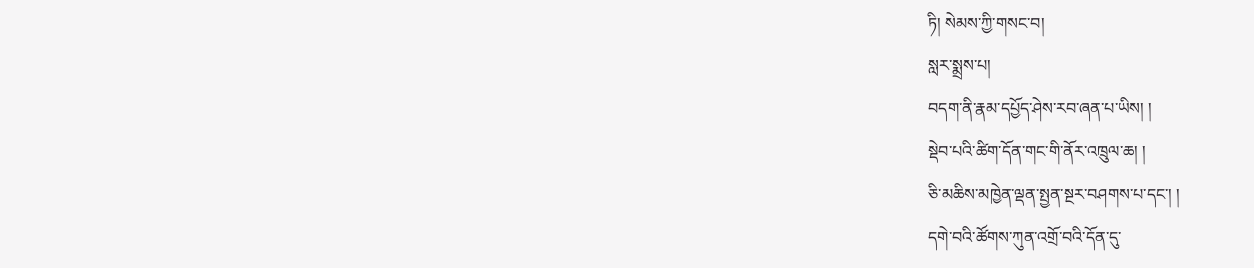ཏི། སེམས་ཀྱི་གསང་བ།
སླར་སྨྲས་པ།
བདག་ནི་རྣམ་དཔྱོད་ཤེས་རབ་ཞན་པ་ཡིས། །
སྡེབ་པའི་ཚིག་དོན་གང་གི་ནོར་འཁྲུལ་ཆ། །
ཅི་མཆིས་མཁྱེན་ལྡན་སྤྱན་སྔར་བཤགས་པ་དང་། །
དགེ་བའི་ཚོགས་ཀུན་འགྲོ་བའི་དོན་དུ་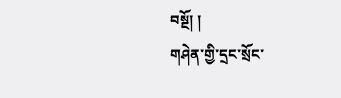བསྔོ། །
གཤེན་གྱི་དྲང་སྲོང་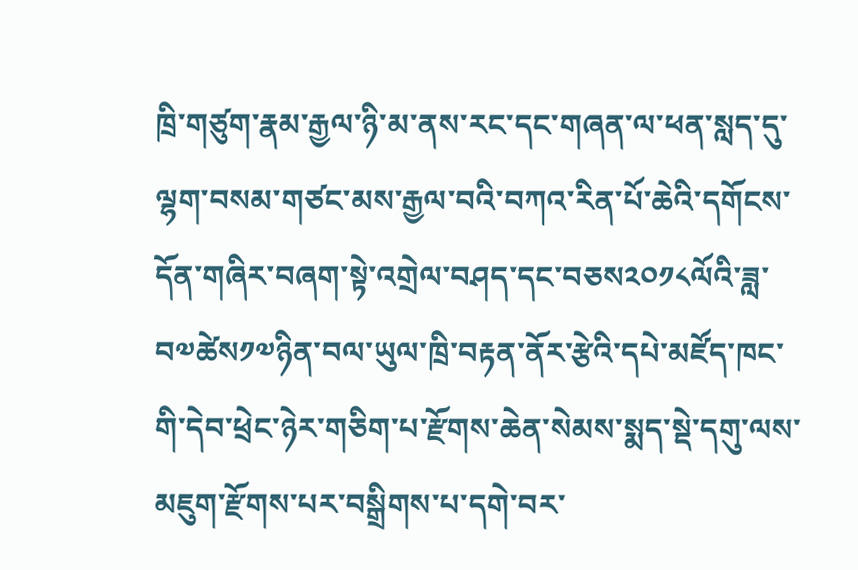ཁྲི་གཙུག་རྣམ་རྒྱལ་ཉི་མ་ནས་རང་དང་གཞན་ལ་ཕན་སླད་དུ་ལྷག་བསམ་གཙང་མས་རྒྱལ་བའི་བཀའ་རིན་པོ་ཆེའི་དགོངས་དོན་གཞིར་བཞག་སྟེ་འགྲེལ་བཤད་དང་བཅས༢༠༡༨ལོའི་ཟླ་བ༧ཚེས༡༧ཉིན་བལ་ཡུལ་ཁྲི་བརྟན་ནོར་རྩེའི་དཔེ་མཛོད་ཁང་གི་དེབ་ཕྲེང་ཉེར་གཅིག་པ་རྫོགས་ཆེན་སེམས་སྨད་སྡེ་དགུ་ལས་མཇུག་རྫོགས་པར་བསྒྲིགས་པ་དགེ་བར་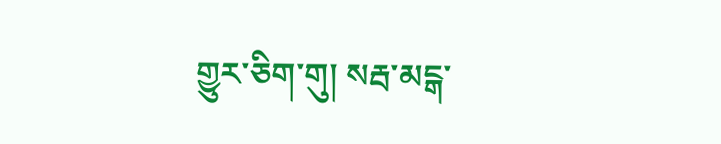གྱུར་ཅིག་གུ། སརྦ་མངྒ་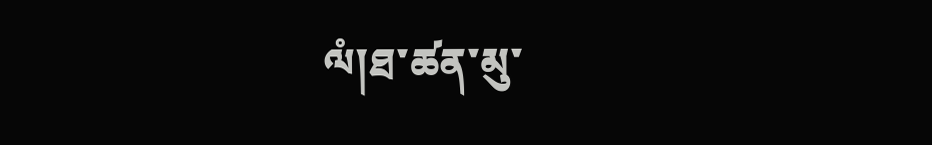ལཾ།ཐ་ཚན་མུ་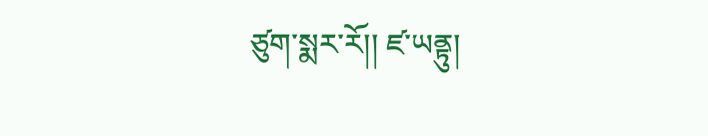ཙུག་སྨར་རོ།། ཛ་ཡནྟུ།